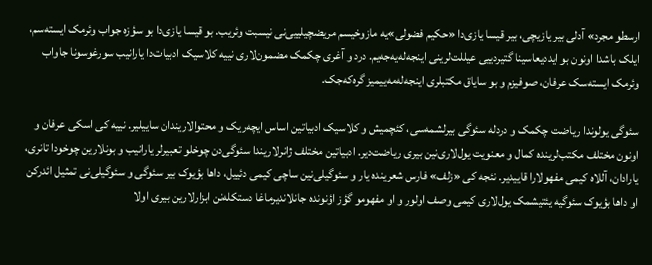ارسطو مجرد» آدلی بیر یازیچی، بیر قیسا یازی‌دا «حکیم فضولی»یه مازوخیسم مریضچیلییی‌نی نیسبت وئریب. بو قیسا یازی‌دا بو سؤزه جواب وئرمک ایسته‌سم، ایلک باشدا اونون بو ایددیعاسینا گتیردییی عیللت‌لرینی اینجه‌له‌یه‌جه‌یم. درد و آغری چکمک مضمون‌لاری نییه کلاسیک ادبیات‌دا یارانیب سورغوسونا جاواب وئرمک ایسته‌سک عرفان، صوفیزم و بو سایاق مکتبلری اینجه‌له‌مه‌ییمیز گره‌که‌جک.

سئوگی یولوندا ریاضت چکمک و دردله سئوگی‌ بیرلشمه‌سی، کئچمیش و کلاسیک ادبیاتین اساس ایچه‌ریک و محتوالاریندان‌ ساییلیر. نییه کی اسکی عرفان‌ و اونون مختلف مکتب‌لرینده کمال و معنویت یول‌لاری‌نین بیری ریاضت‌دیر. ادبیاتین مختلف ژانرلاریندا سئوگی‌دن چوخلو تعبیرلر یارانیب و بونلارین چوخودا تانری، یارادان، آللاه کیمی مفهولارا قاییدیر. نئجه کی «زلف» فارس شعرینده یار و سئوگیلی‌نین ساچی کیمی دئییل، داها بؤیوک بیر سئوگی و سئوگیلی‌نی تمثیل ائدرکن او داها بؤیوک سئوگیه یئتیشمک یول‌لاری‌ کیمی وصف اولور و او مفهومو گؤز اؤنونده جانلاندیرماغا دستکله‌‌نن ابزارلارین بیری اولا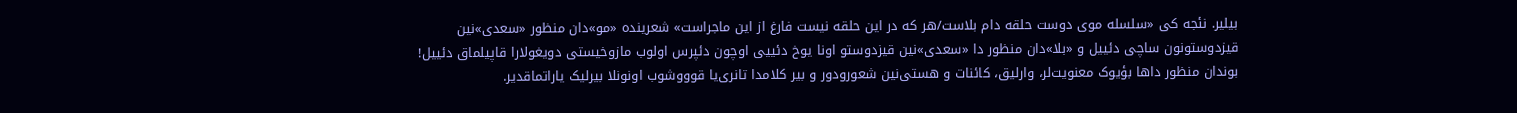بیلیر. نئجه کی «سلسله موی دوست حلقه دام بلاست/هر که در این حلقه نیست فارغ از این ماجراست» شعرینده «مو»دان منظور «سعدی»نین قیزدوستونون ساچی دئییل و «بلا»دان منظور دا «سعدی»نین قیزدوستو اونا یوخ دئییی اوچون دئپرس اولوب مازوخیستی دویغولارا قاپیلماق دئییل! بوندان منظور داها بؤیوک معنویت‌لر، وارلیق، کائنات و هستی‌نین شعورودور و بیر کلامدا تانری‌یا قوووشوب اونونلا بیرلیک یاراتماقدیر.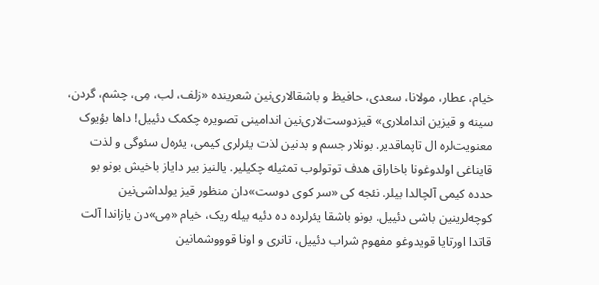خیام، عطار، مولانا، سعدی، حافیظ و باشقالاری‌نین شعرینده «زلف، لب، مِی، چشم، گردن، سینه و قیزین انداملاری» قیزدوست‌لاری‌نین اندامینی تصویره چکمک دئییل! داها بؤیوک معنویت‌لره ال تاپماقدیر. بونلار جسم و بدنین لذت یئرلری کیمی، یئره‌ل سئوگی و لذت قایناغی اولدوغونا باخاراق هدف توتولوب تمثیله چکیلیر. یالنیز بیر دایاز باخیش بونو بو حدده کیمی آلچالدا بیلر. نئجه کی «سر کوی دوست»دان منظور قیز یولداشی‌نین کوچه‌لرینین باشی دئییل. بونو باشقا یئرلرده ده دئیه بیله ریک، خیام‌ «مِی»دن یازاندا آلت قاتدا اورتایا قویدوغو مفهوم شراب‌ دئییل، تانری و اونا قوووشمانین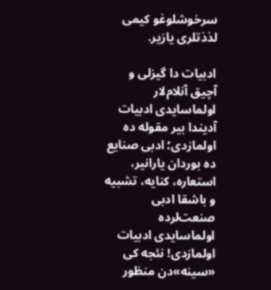سرخوشلوغو کیمی لذذتلری یازیر.

ادبیات دا گیزلی و آچیق آنلام‌لار اولماسایدی ادبیات آدیندا بیر مقوله ده اولمازدی؛ ادبی صنایع ده بوردان یارانیر، استعاره، کنایه، تشبیه و باشقا ادبی صنعت‌لرده اولماسایدی ادبیات اولمازدی! نئجه کی «سینه»دن منظور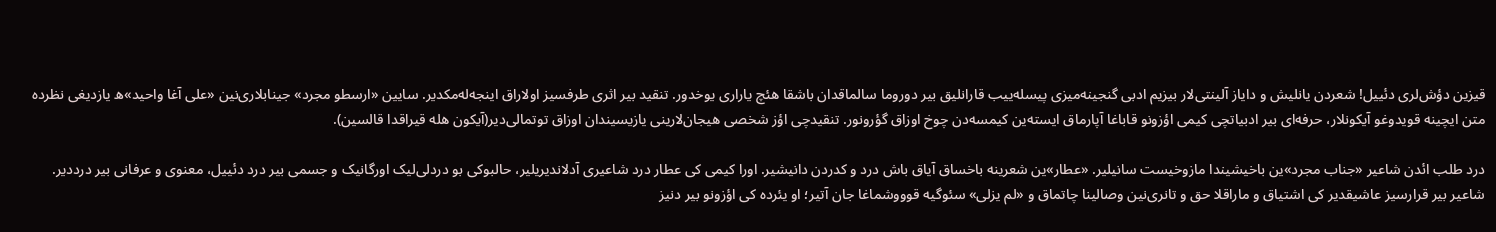قیزین دؤش‌لری دئییل! شعردن یانلیش و دایاز آلینتی‌لار بیزیم ادبی گنجینه‌میزی پیسله‌ییب قارانلیق بیر دوروما سالماقدان باشقا هئچ یاراری یوخدور. تنقید بیر اثری طرفسیز اولاراق اینجه‌له‌مکدیر. سایین «ارسطو مجرد» جینابلاری‌نین «علی آغا واحید»ه یازدیغی نظرده متن ایچینه قویدوغو آیکونلار، حرفه‌ای بیر ادبیاتچی کیمی اؤزونو قاباغا آپارماق ایسته‌ین کیمسه‌دن چوخ اوزاق گؤرونور. تنقیدچی اؤز شخصی هیجان‌لارینی یازیسیندان اوزاق توتمالی‌دیر(آیکون هله قیراقدا قالسین).

درد طلب ائدن شاعیر «جناب مجرد»ین باخیشیندا مازوخیست سانیلیر. «عطار»ین شعرینه باخساق آیاق باش درد و کدردن دانیشیر. اورا کیمی کی عطار درد شاعیری آدلاندیریلیر، حالبوکی بو دردلی‌لیک اورگانیک و جسمی بیر درد دئییل، معنوی و عرفانی بیر درددیر. شاعیر بیر قرارسیز عاشیقدیر کی اشتیاق و ماراقلا حق و تانری‌نین وصالینا چاتماق و «لم یزلی» سئوگیه قوووشماغا جان آتیر؛ او یئرده کی اؤزونو بیر دنیز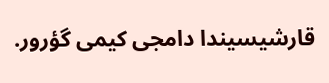قارشیسیندا دامجی کیمی گؤرور.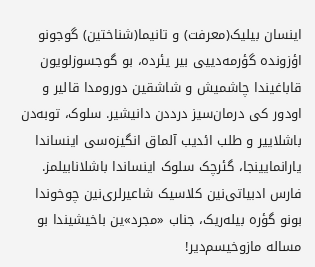اینسان بیلیک(معرفت) و تانیما(شناختین) گوجونو اؤزونده گؤرمه‌دییی بیر یئرده، بو گوجسوزلویون قاباغیندا چاشمیش و شاشقین دورومدا قالیر و اودور کی درمان‌سیز درددن دانیشیر. سلوک، توبه‌دن باشلاییر و طلب ائدیب آلماق انگیزه‌سی اینساندا یارانمایینجا، گئرچک سلوک اینساندا باشلانابیلمز. فارس ادبیاتی‌نین کلاسیک شاعیرلری‌نین چوخوندا بونو گؤره بیله‌ریک، جناب «مجرد»ین باخیشیندا بو مساله مازوخیسم‌دیر!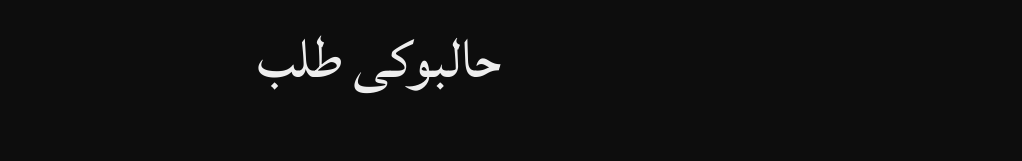حالبوکی طلب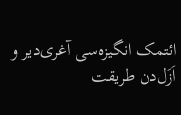ائتمک انگیزه‌سی آغری‌دیر و اَزَل‌دن طریقت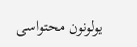یولونون محتواسی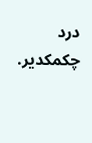درد چکمکدیر.